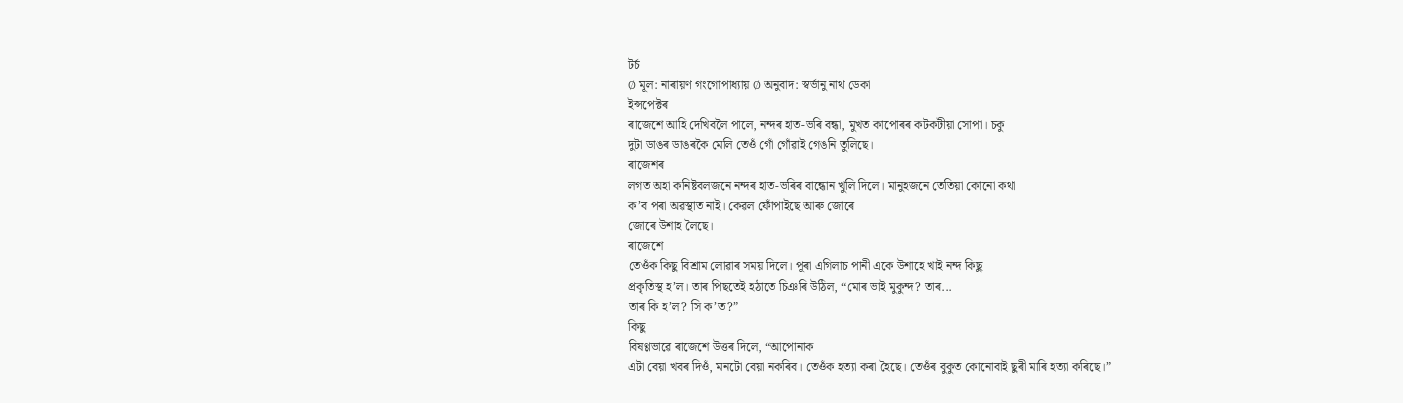টৰ্চ
Ø মূল: নাৰায়ণ গংগোপাধ্যায় Ø অনুবাদ: স্বৰ্ভানু নাথ ডেকা
ইন্সপেক্টৰ
ৰাজেশে আহি দেখিবলৈ পালে, নন্দৰ হাত-ভৰি বন্ধা, মুখত কাপোৰৰ কটকটীয়া সোপা। চকু
দুটা ডাঙৰ ডাঙৰকৈ মেলি তেওঁ গোঁ গোঁৱাই গেঙনি তুলিছে।
ৰাজেশৰ
লগত অহা কনিষ্টবলজনে নন্দৰ হাত-ভৰিৰ বান্ধোন খুলি দিলে। মানুহজনে তেতিয়া কোনো কথা
ক’ব পৰা অৱস্থাত নাই। কেৱল ফোঁপাইছে আৰু জোৰে
জোৰে উশাহ লৈছে।
ৰাজেশে
তেওঁক কিছু বিশ্ৰাম লোৱাৰ সময় দিলে। পূৰা এগিলাচ পানী একে উশাহে খাই নন্দ কিছু
প্ৰকৃতিস্থ হ’ল। তাৰ পিছতেই হঠাতে চিঞৰি উঠিল, “মোৰ ভাই মুকুন্দ? তাৰ...
তাৰ কি হ’ল? সি ক’ত?”
কিছু
বিষণ্ণভাৱে ৰাজেশে উত্তৰ দিলে, “আপোনাক
এটা বেয়া খবৰ দিওঁ, মনটো বেয়া নকৰিব। তেওঁক হত্যা কৰা হৈছে। তেওঁৰ বুকুত কোনোবাই ছুৰী মাৰি হত্যা কৰিছে।”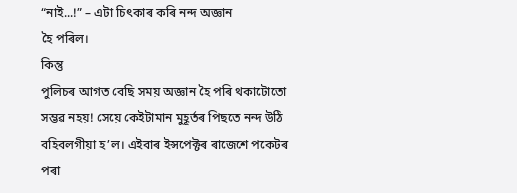“নাই...!” – এটা চিৎকাৰ কৰি নন্দ অজ্ঞান
হৈ পৰিল।
কিন্তু
পুলিচৰ আগত বেছি সময় অজ্ঞান হৈ পৰি থকাটোতো সম্ভৱ নহয়! সেয়ে কেইটামান মুহূৰ্তৰ পিছতে নন্দ উঠি বহিবলগীয়া হ’ল। এইবাৰ ইন্সপেক্টৰ ৰাজেশে পকেটৰ পৰা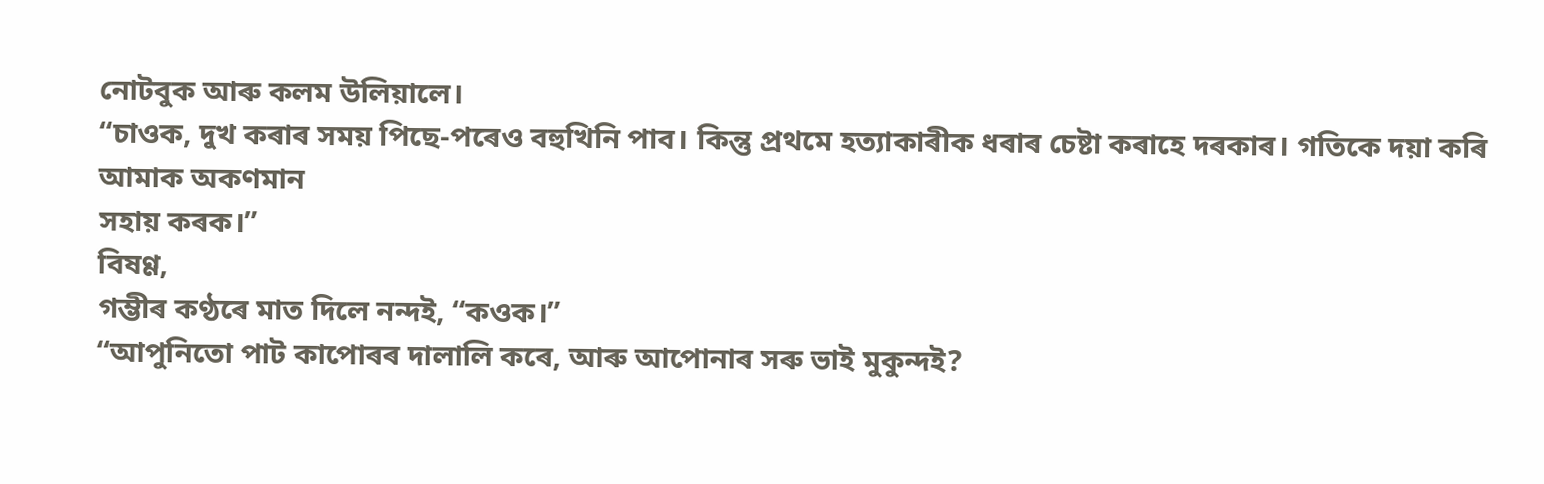নোটবুক আৰু কলম উলিয়ালে।
“চাওক, দুখ কৰাৰ সময় পিছে-পৰেও বহুখিনি পাব। কিন্তু প্ৰথমে হত্যাকাৰীক ধৰাৰ চেষ্টা কৰাহে দৰকাৰ। গতিকে দয়া কৰি আমাক অকণমান
সহায় কৰক।”
বিষণ্ণ,
গম্ভীৰ কণ্ঠৰে মাত দিলে নন্দই, “কওক।”
“আপুনিতো পাট কাপোৰৰ দালালি কৰে, আৰু আপোনাৰ সৰু ভাই মুকুন্দই?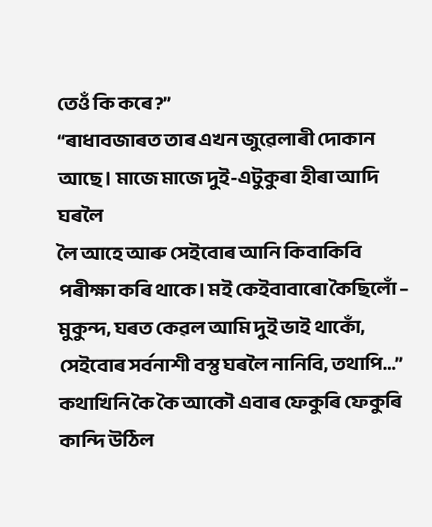তেওঁ কি কৰে?”
“ৰাধাবজাৰত তাৰ এখন জুৱেলাৰী দোকান আছে। মাজে মাজে দুই-এটুকুৰা হীৰা আদি ঘৰলৈ
লৈ আহে আৰু সেইবোৰ আনি কিবাকিবি পৰীক্ষা কৰি থাকে। মই কেইবাবাৰো কৈছিলোঁ –
মুকুন্দ, ঘৰত কেৱল আমি দুই ভাই থাকোঁ, সেইবোৰ সৰ্বনাশী বস্তু ঘৰলৈ নানিবি, তথাপি…” কথাখিনি কৈ কৈ আকৌ এবাৰ ফেকুৰি ফেকুৰি
কান্দি উঠিল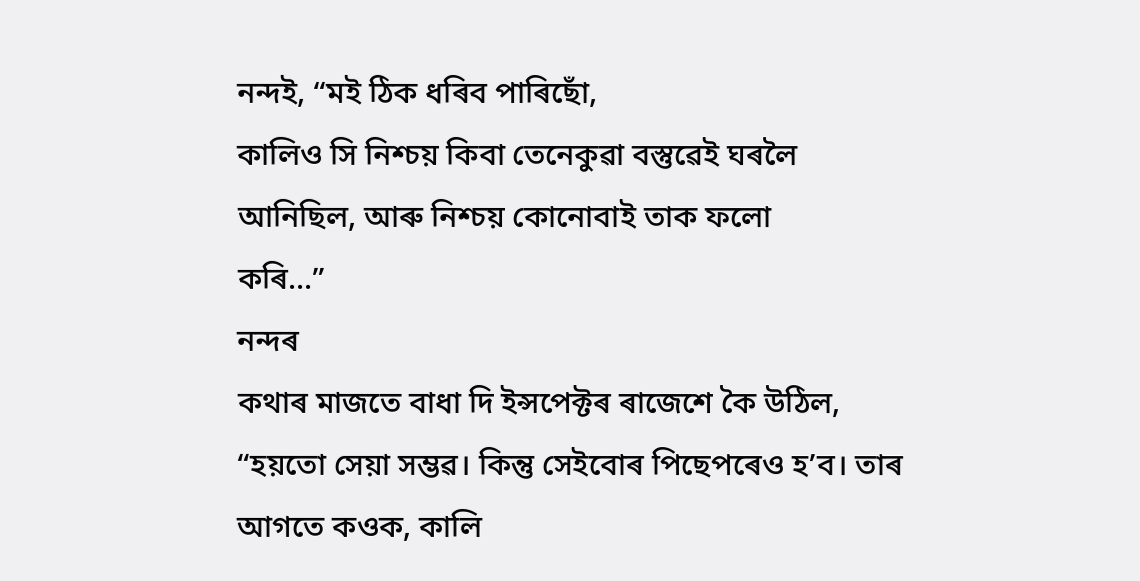নন্দই, “মই ঠিক ধৰিব পাৰিছোঁ,
কালিও সি নিশ্চয় কিবা তেনেকুৱা বস্তুৱেই ঘৰলৈ আনিছিল, আৰু নিশ্চয় কোনোবাই তাক ফলো
কৰি...”
নন্দৰ
কথাৰ মাজতে বাধা দি ইন্সপেক্টৰ ৰাজেশে কৈ উঠিল, “হয়তো সেয়া সম্ভৱ। কিন্তু সেইবোৰ পিছেপৰেও হ’ব। তাৰ আগতে কওক, কালি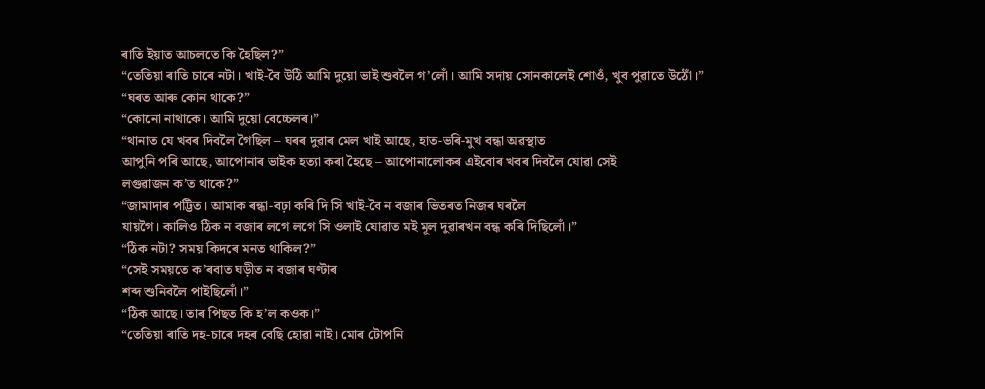ৰাতি ইয়াত আচলতে কি হৈছিল?”
“তেতিয়া ৰাতি চাৰে নটা। খাই-বৈ উঠি আমি দুয়ো ভাই শুবলৈ গ’লোঁ। আমি সদায় সোনকালেই শোওঁ, খুব পুৱাতে উঠোঁ।”
“ঘৰত আৰু কোন থাকে?”
“কোনো নাথাকে। আমি দুয়ো বেচ্চেলৰ।”
“থানাত যে খবৰ দিবলৈ গৈছিল – ঘৰৰ দুৱাৰ মেল খাই আছে, হাত-ভৰি-মুখ বন্ধা অৱস্থাত
আপুনি পৰি আছে, আপোনাৰ ভাইক হত্যা কৰা হৈছে – আপোনালোকৰ এইবোৰ খবৰ দিবলৈ যোৱা সেই
লগুৱাজন ক’ত থাকে?”
“জামাদাৰ পট্টিত। আমাক ৰন্ধা-বঢ়া কৰি দি সি খাই-বৈ ন বজাৰ ভিতৰত নিজৰ ঘৰলৈ
যায়গৈ। কালিও ঠিক ন বজাৰ লগে লগে সি ওলাই যোৱাত মই মূল দুৱাৰখন বন্ধ কৰি দিছিলোঁ।”
“ঠিক নটা? সময় কিদৰে মনত থাকিল?”
“সেই সময়তে ক’ৰবাত ঘড়ীত ন বজাৰ ঘণ্টাৰ
শব্দ শুনিবলৈ পাইছিলোঁ।”
“ঠিক আছে। তাৰ পিছত কি হ’ল কওক।”
“তেতিয়া ৰাতি দহ-চাৰে দহৰ বেছি হোৱা নাই। মোৰ টোপনি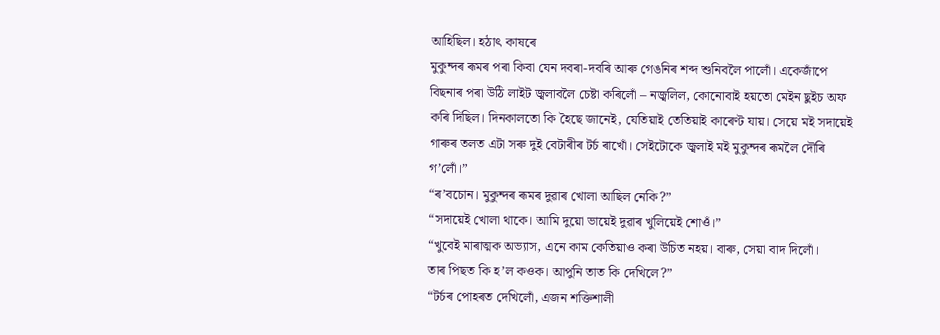আহিছিল। হঠাৎ কাষৰে
মুকুন্দৰ ৰূমৰ পৰা কিবা যেন দবৰা-দবৰি আৰু গেঙনিৰ শব্দ শুনিবলৈ পালোঁ। একেজাঁপে
বিছনাৰ পৰা উঠি লাইট জ্বলাবলৈ চেষ্টা কৰিলোঁ – নজ্বলিল, কোনোবাই হয়তো মেইন ছুইচ অফ
কৰি দিছিল। দিনকালতো কি হৈছে জানেই, যেতিয়াই তেতিয়াই কাৰেণ্ট যায়। সেয়ে মই সদায়েই
গাৰুৰ তলত এটা সৰু দুই বেটাৰীৰ টৰ্চ ৰাখোঁ। সেইটোকে জ্বলাই মই মুকুন্দৰ ৰূমলৈ দৌৰি
গ’লোঁ।”
“ৰ’বচোন। মুকুন্দৰ ৰূমৰ দুৱাৰ খোলা আছিল নেকি?”
“সদায়েই খোলা থাকে। আমি দুয়ো ভায়েই দুৱাৰ খুলিয়েই শোওঁ।”
“খুবেই মাৰাত্মক অভ্যাস, এনে কাম কেতিয়াও কৰা উচিত নহয়। বাৰু, সেয়া বাদ দিলোঁ।
তাৰ পিছত কি হ’ল কওক। আপুনি তাত কি দেখিলে?”
“টৰ্চৰ পোহৰত দেখিলোঁ, এজন শক্তিশালী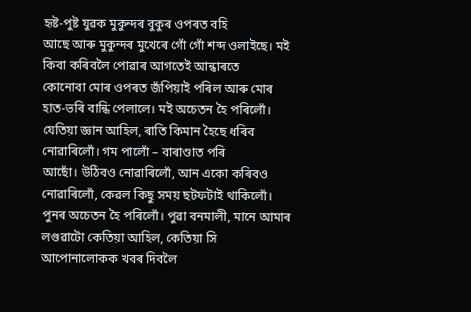হৃষ্ট-পুষ্ট যুৱক মুকুন্দৰ বুকুৰ ওপৰত বহি
আছে আৰু মুকুন্দৰ মুখেৰে গোঁ গোঁ শব্দ ওলাইছে। মই কিবা কৰিবলৈ পোৱাৰ আগতেই আন্ধাৰতে
কোনোবা মোৰ ওপৰত জঁপিয়াই পৰিল আৰু মোৰ হাত-ভৰি বান্ধি পেলালে। মই অচেতন হৈ পৰিলোঁ।
যেতিয়া জ্ঞান আহিল, ৰাতি কিমান হৈছে ধৰিব নোৱাৰিলোঁ। গম পালোঁ – বাৰাণ্ডাত পৰি
আছোঁ। উঠিবও নোৱাৰিলোঁ, আন একো কৰিবও নোৱাৰিলোঁ, কেৱল কিছু সময় ছটফটাই থাকিলোঁ।
পুনৰ অচেতন হৈ পৰিলোঁ। পুৱা বনমালী, মানে আমাৰ লগুৱাটো কেতিয়া আহিল, কেতিয়া সি
আপোনালোকক খবৰ দিবলৈ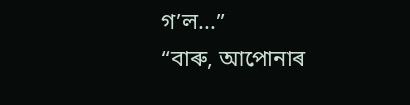গ’ল...”
“বাৰু, আপোনাৰ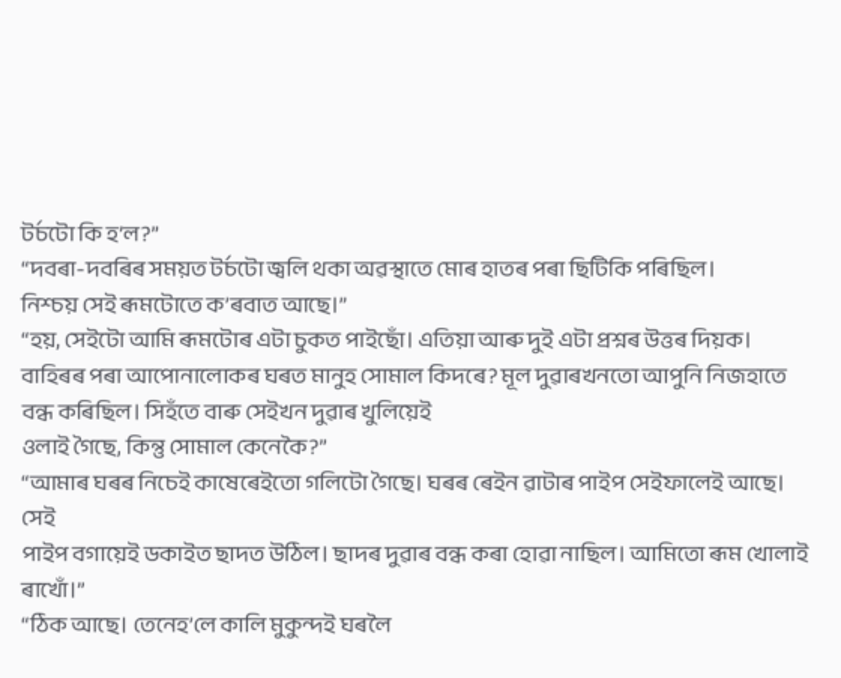টৰ্চটো কি হ’ল?”
“দবৰা-দবৰিৰ সময়ত টৰ্চটো জ্বলি থকা অৱস্থাতে মোৰ হাতৰ পৰা ছিটিকি পৰিছিল।
নিশ্চয় সেই ৰূমটোতে ক’ৰবাত আছে।”
“হয়, সেইটো আমি ৰূমটোৰ এটা চুকত পাইছোঁ। এতিয়া আৰু দুই এটা প্ৰশ্নৰ উত্তৰ দিয়ক।
বাহিৰৰ পৰা আপোনালোকৰ ঘৰত মানুহ সোমাল কিদৰে? মূল দুৱাৰখনতো আপুনি নিজহাতে বন্ধ কৰিছিল। সিহঁতে বাৰু সেইখন দুৱাৰ খুলিয়েই
ওলাই গৈছে, কিন্তু সোমাল কেনেকৈ?”
“আমাৰ ঘৰৰ নিচেই কাষেৰেইতো গলিটো গৈছে। ঘৰৰ ৰেইন ৱাটাৰ পাইপ সেইফালেই আছে। সেই
পাইপ বগায়েই ডকাইত ছাদত উঠিল। ছাদৰ দুৱাৰ বন্ধ কৰা হোৱা নাছিল। আমিতো ৰূম খোলাই
ৰাখোঁ।”
“ঠিক আছে। তেনেহ’লে কালি মুকুন্দই ঘৰলৈ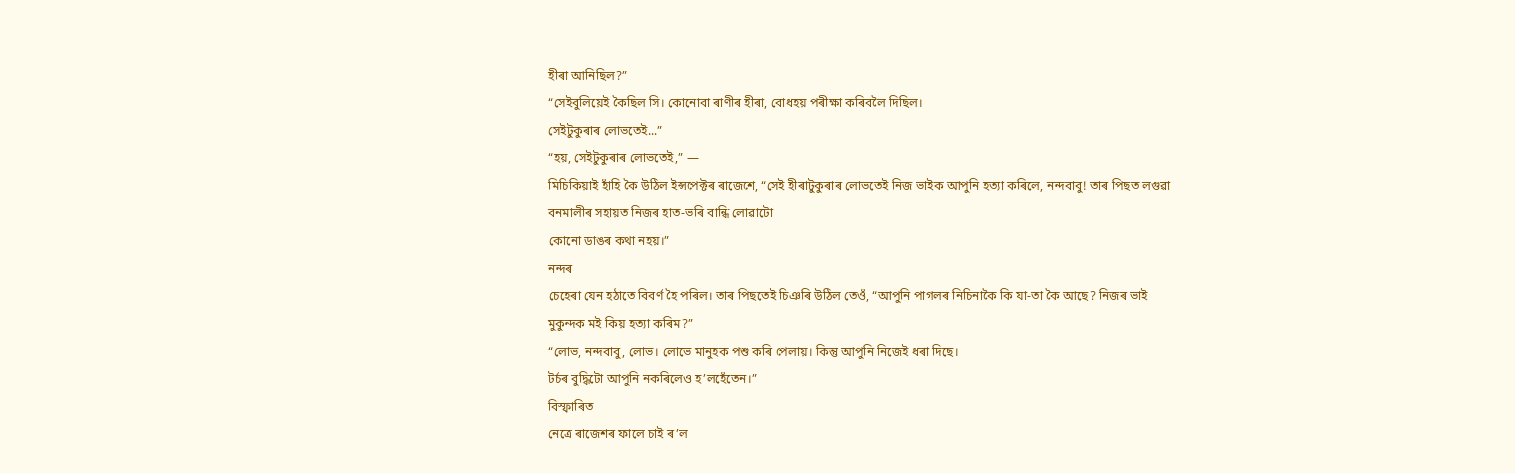হীৰা আনিছিল?”
“সেইবুলিয়েই কৈছিল সি। কোনোবা ৰাণীৰ হীৰা, বোধহয় পৰীক্ষা কৰিবলৈ দিছিল।
সেইটুকুৰাৰ লোভতেই...”
“হয়, সেইটুকুৰাৰ লোভতেই,” —
মিচিকিয়াই হাঁহি কৈ উঠিল ইন্সপেক্টৰ ৰাজেশে, “সেই হীৰাটুকুৰাৰ লোভতেই নিজ ভাইক আপুনি হত্যা কৰিলে, নন্দবাবু! তাৰ পিছত লগুৱা বনমালীৰ সহায়ত নিজৰ হাত-ভৰি বান্ধি লোৱাটো
কোনো ডাঙৰ কথা নহয়।”
নন্দৰ
চেহেৰা যেন হঠাতে বিবৰ্ণ হৈ পৰিল। তাৰ পিছতেই চিঞৰি উঠিল তেওঁ, “আপুনি পাগলৰ নিচিনাকৈ কি যা-তা কৈ আছে? নিজৰ ভাই মুকুন্দক মই কিয় হত্যা কৰিম?”
“লোভ, নন্দবাবু, লোভ। লোভে মানুহক পশু কৰি পেলায়। কিন্তু আপুনি নিজেই ধৰা দিছে।
টৰ্চৰ বুদ্ধিটো আপুনি নকৰিলেও হ’লহেঁতেন।”
বিস্ফাৰিত
নেত্ৰে ৰাজেশৰ ফালে চাই ৰ’ল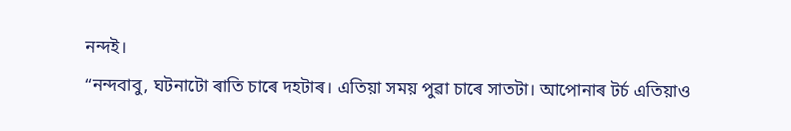নন্দই।
“নন্দবাবু, ঘটনাটো ৰাতি চাৰে দহটাৰ। এতিয়া সময় পুৱা চাৰে সাতটা। আপোনাৰ টৰ্চ এতিয়াও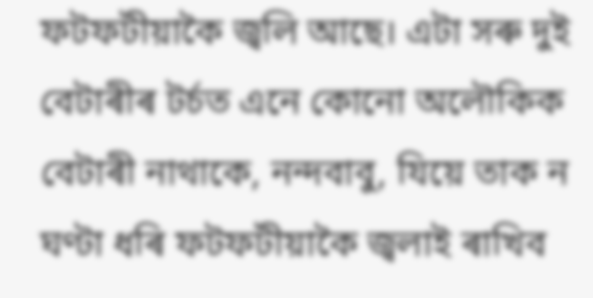ফটফটীয়াকৈ জ্বলি আছে। এটা সৰু দুই বেটাৰীৰ টৰ্চত এনে কোনো অলৌকিক বেটাৰী নাথাকে, নন্দবাবু, যিয়ে তাক ন ঘণ্টা ধৰি ফটফটীয়াকৈ জ্ৱলাই ৰাখিব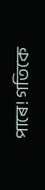পাৰে! গতিকে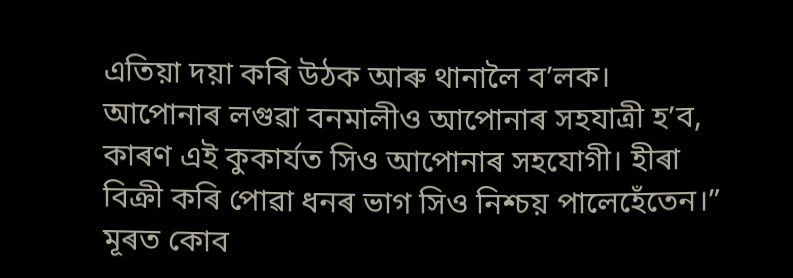এতিয়া দয়া কৰি উঠক আৰু থানালৈ ব’লক। আপোনাৰ লগুৱা বনমালীও আপোনাৰ সহযাত্ৰী হ’ব, কাৰণ এই কুকাৰ্যত সিও আপোনাৰ সহযোগী। হীৰা বিক্ৰী কৰি পোৱা ধনৰ ভাগ সিও নিশ্চয় পালেহেঁতেন।”
মূৰত কোব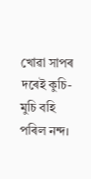খোৱা সাপৰ দৰেই কুচি-মুচি বহি পৰিল নন্দ।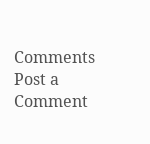Comments
Post a Comment